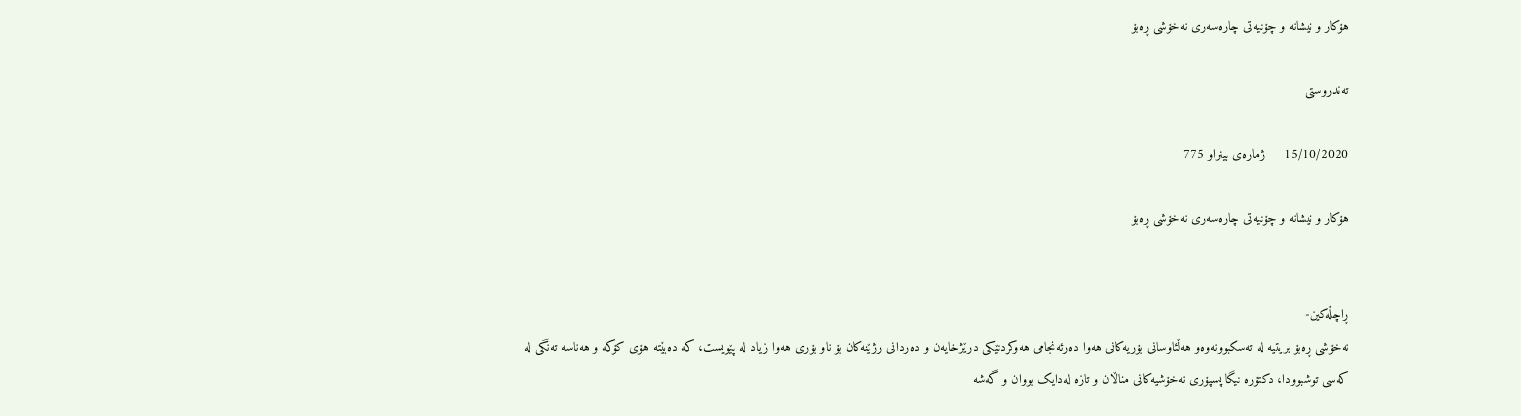هۆكار و نیشانه‌ و چۆنیه‌تی چاره‌سه‌ری نه‌خۆشی ڕه‌بۆ

تەندروستی

15/10/2020     ژمارەی بینراو 775

هۆكار و نیشانه‌ و چۆنیه‌تی چاره‌سه‌ری نه‌خۆشی ڕه‌بۆ


ڕاچڵه‌كین-
نه‌خۆشی ڕه‌بۆ بریتیە لە تەسکبوونەوەو هەڵئاوسانی بۆریەکانی هەوا دەرئەنجامی هەوکردنێکی درێژخایەن و دەردانی رژێنەکان بۆ ناو بۆری هەوا زیاد لە پێویست، کە دەبێتە هۆی کۆکە و هەناسە تەنگی لە کەسی توشبوودا، دكتۆره‌ نیگا پسپۆری نەخۆشیەکانی مناڵان و تازە لەدایک بووان و گەشە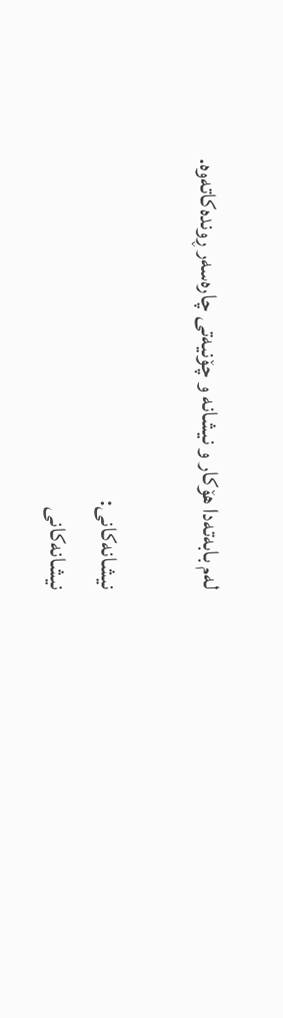له‌م بابه‌ته‌دا هۆكار و نیشانه‌ و چۆنیه‌تی چاره‌سه‌ر ڕونده‌كاته‌وه‌.

نیشانەکانی:
نیشانەکانی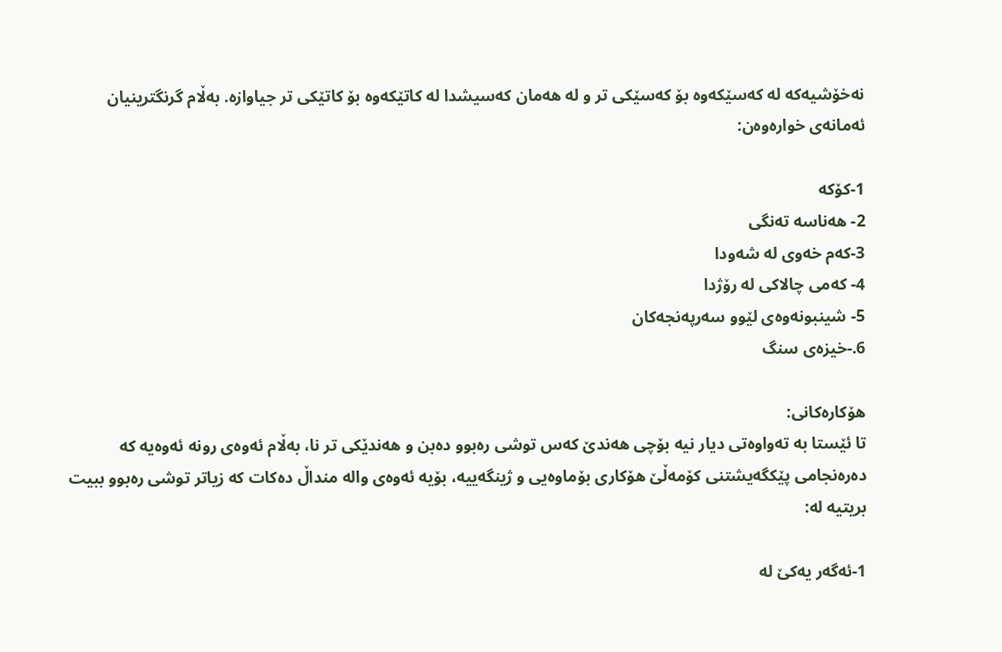نەخۆشیەکە لە کەسێکەوە بۆ کەسێکی تر و لە هەمان کەسیشدا لە کاتێکەوە بۆ کاتێکی تر جیاوازە. بەڵام گرنگترینیان ئەمانەی خوارەوەن:

1-کۆکە
2- هەناسە تەنگی
3-کەم خەوی لە شەودا
4- کەمی چالاکی لە رۆژدا
5- شینبونەوەی لێوو سەرپەنجەکان
6.-خیزەی سنگ

هۆکارەکانی:
تا ئێستا بە تەواوەتی دیار نیە بۆچی هەندێ کەس توشی رەبوو دەبن و هەندێکی تر نا، بەڵام ئەوەی رونە ئەوەیە کە دەرەنجامی پێکگەیشتنی کۆمەڵێ هۆکاری بۆماوەیی و ژینگەییە، بۆیە ئەوەی والە منداڵ دەکات کە زیاتر توشی رەبوو ببیت بریتیە لە:

1-ئەگەر یەکێ لە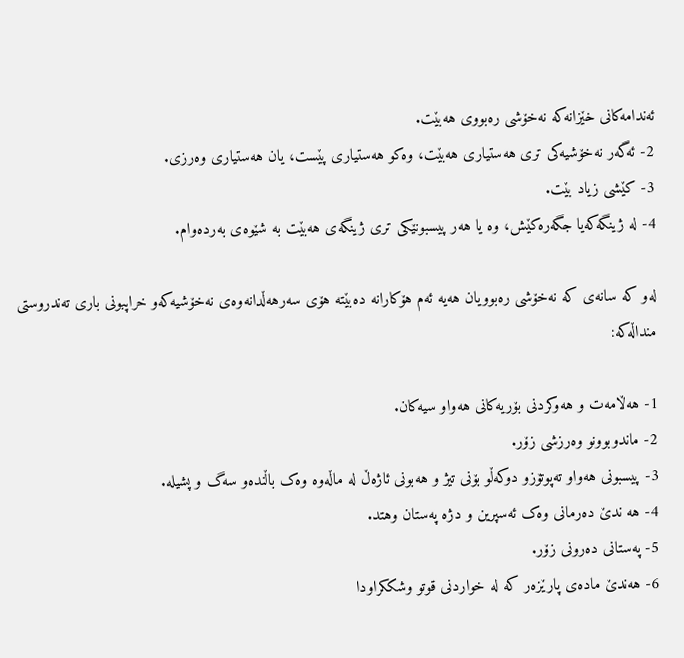ئەندامەکانی خێزانەکە نەخۆشی رەبووی هەبێت.
2- ئەگەر نەخۆشیەکی تری هەستیاری هەبێت، وەکو هەستیاری پێست، یان هەستیاری وەرزی.
3- کێشی زیاد بێت.
4- لە ژینگەکەیا جگەرەکێش، وە یا هەر پیسبونێکی تری ژینگەی هەبێت بە شێوەی بەردەوام.

لەو کە سانەی کە نەخۆشی رەبوویان هەیە ئەم هۆکارانە دەبێتە هۆی سەرهەڵدانەوەی نەخۆشیەکەو خراپبونی باری تەندروستی منداڵەکە:

1- هەڵامەت و هەوکردنی بۆریەکانی هەواو سیەکان.
2- ماندوبوونو وەرزشی زۆر.
3- پیسبونی هەواو تەپوتۆزو دوکەڵو بۆنی تیژ و هەبونی ئاژەڵ لە ماڵەوە وەک باڵندەو سەگ و پشیلە.
4- هە ندێ دەرمانی وەک ئەسپرین و دژە پەستان وهتد.
5- پەستانی دەرونی زۆر.
6- هەندێ مادەی پارێزەر کە لە خواردنی قوتو وشککراودا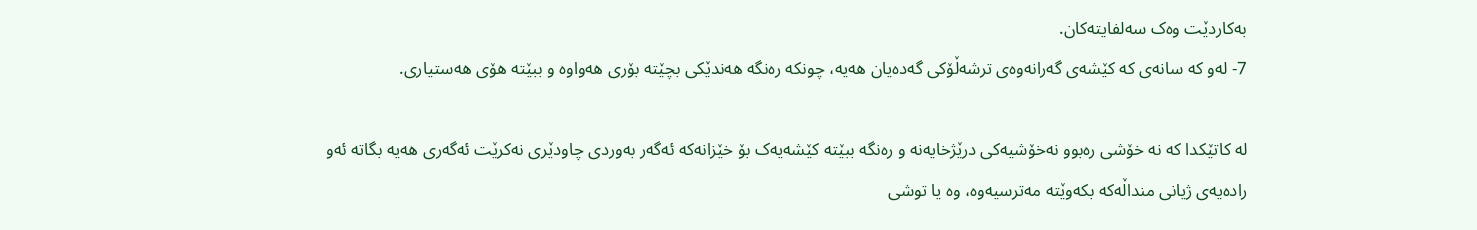بەکاردێت وەک سەلفایتەکان.
7- لەو کە سانەی کە کێشەی گەرانەوەی ترشەڵۆکی گەدەیان هەیە، چونکە رەنگە هەندێکی بچێتە بۆری هەواوە و ببێتە هۆی هەستیاری.

لە کاتێکدا کە نە خۆشی رەبوو نەخۆشیەکی درێژخایەنە و رەنگە ببێتە کێشەیەک بۆ خێزانەکە ئەگەر بەوردی چاودێری نەکرێت ئەگەری هەیە بگاتە ئەو رادەیەی ژیانی منداڵەکە بکەوێتە مەترسیەوە، وە یا توشی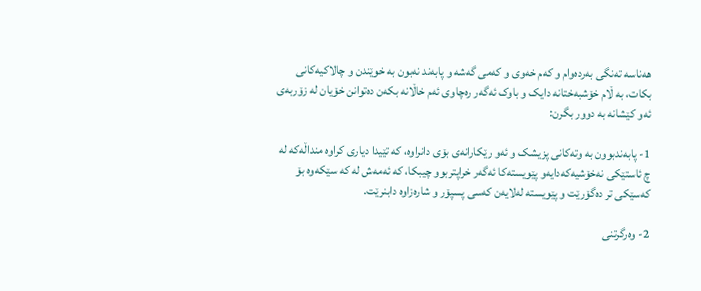هەناسە تەنگی بەردەوام و کەم خەوی و کەمی گەشە و پابەند نەبون بە خوێندن و چالاکیەکانی بکات، بە ڵام خۆشبەختانە دایک و باوک ئەگەر رەچاوی ئەم خاڵانە بکەن دەتوانن خۆیان لە زۆربەی ئەو کێشانە بە دوور بگرن:

1- پابەندبوون بە وتەکانی پزیشک و ئەو رێکارانەی بۆی دانراوە، کە تێیدا دیاری کراوە منداڵەکە لە چ ئاستێکی نەخۆشیەکەدایەو پێویستەکا ئەگەر خراپتربوو چیبکا، کە ئەمەش لە کە سێکەوە بۆ کەسێکی تر دەگۆرێت و پێویستە لەلایەن کەسی پسپۆر و شارەزاوە دابنرێت.

2- وەرگرتنی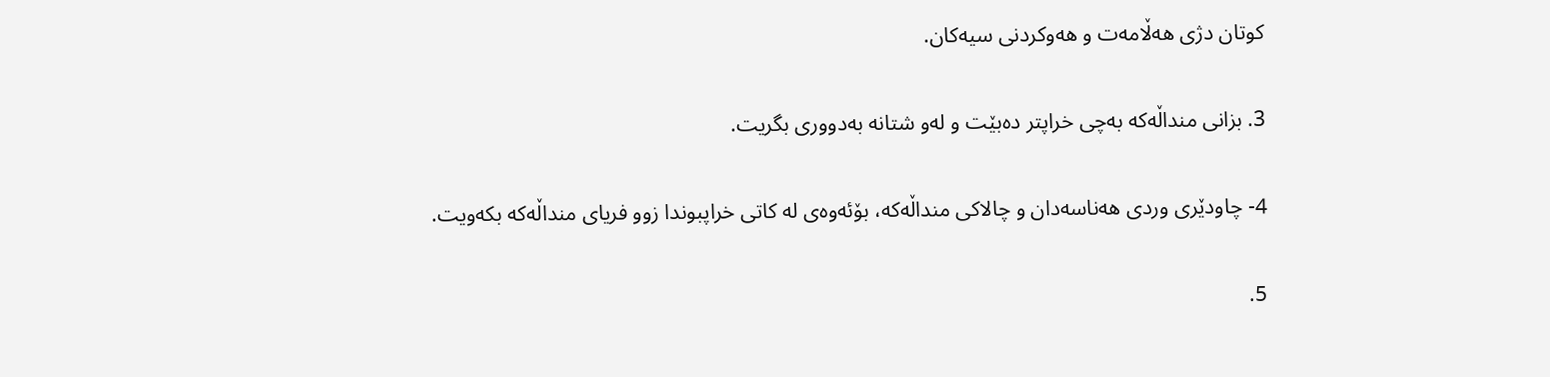کوتان دژی هەڵامەت و هەوکردنی سیەکان.

3. بزانی منداڵەکە بەچی خراپتر دەبێت و لەو شتانە بەدووری بگریت.

4- چاودێری وردی هەناسەدان و چالاکی منداڵەکە، بۆئەوەی لە کاتی خراپبوندا زوو فریای منداڵەکە بکەویت.

5.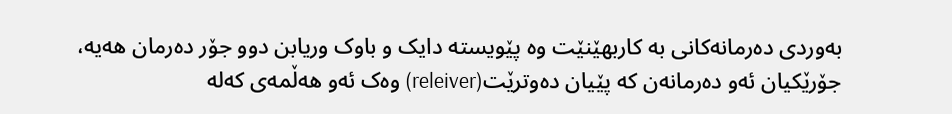بەوردی دەرمانەکانی بە کاربهێنێت وە پێویستە دایک و باوک وریابن دوو جۆر دەرمان هەیە، جۆرێکیان ئەو دەرمانەن کە پێیان دەوترێت(releiver) وەک ئەو هەڵمەی کەلە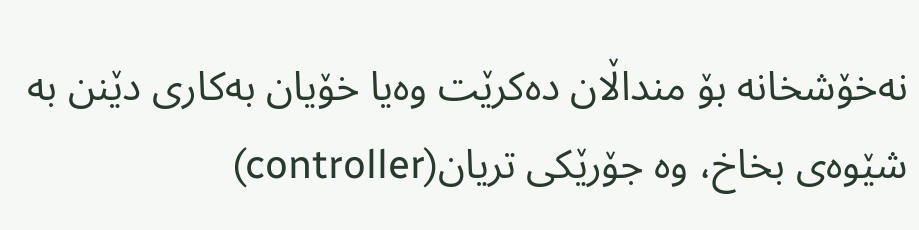نەخۆشخانە بۆ منداڵان دەکرێت وەیا خۆیان بەکاری دێنن بە شێوەی بخاخ، وە جۆرێکی تریان(controller)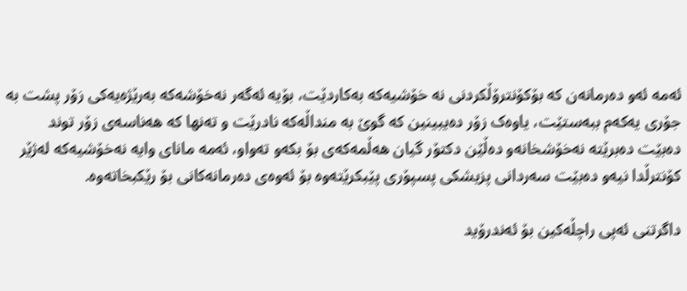ئەمە ئەو دەرمانەن کە بۆکۆنترۆڵکردنی نە خۆشیەکە بەکاردێت، بۆیە ئەگەر نەخۆشەکە بەرێژەیەکی زۆر پشت بە جۆری یەکەم ببەستێت، یاوەک زۆر دەیبینین کە گوێ بە منداڵەکە نادرێت و تەنها کە هەناسەی زۆر توند دەبێت دەبرێتە نەخۆشخانەو دەڵێن دکتۆر گیان هەڵمەکەی بۆ بکەو تەواو، ئەمە مانای وایە نەخۆشیەکە لەژێر کۆنترڵدا نیەو دەبێت سەردانی پزیشکی پسپۆری پێبکرێتەوە بۆ ئەوەی دەرمانەکانی بۆ رێکبخاتەوە.

داگرتنی ئەپی راچڵەکین بۆ ئەندرۆید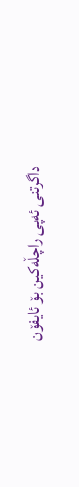داگرتنی ئەپی راچڵەکین بۆ ئایفۆن